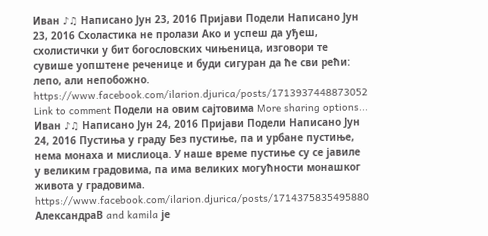Иван ♪♫ Написано Јун 23, 2016 Пријави Подели Написано Јун 23, 2016 Схоластика не пролази Ако и успеш да уђеш, схолистички у бит богословских чињеница, изговори те сувише уопштене реченице и буди сигуран да ће сви рећи: лепо, али непобожно. https://www.facebook.com/ilarion.djurica/posts/1713937448873052 Link to comment Подели на овим сајтовима More sharing options...
Иван ♪♫ Написано Јун 24, 2016 Пријави Подели Написано Јун 24, 2016 Пустиња у граду Без пустиње, па и урбане пустиње, нема монаха и мислиоца. У наше време пустиње су се јавиле у великим градовима, па има великих могућности монашког живота у градовима. https://www.facebook.com/ilarion.djurica/posts/1714375835495880 АлександраВ and kamila је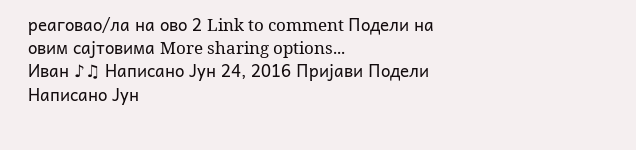реаговао/ла на ово 2 Link to comment Подели на овим сајтовима More sharing options...
Иван ♪♫ Написано Јун 24, 2016 Пријави Подели Написано Јун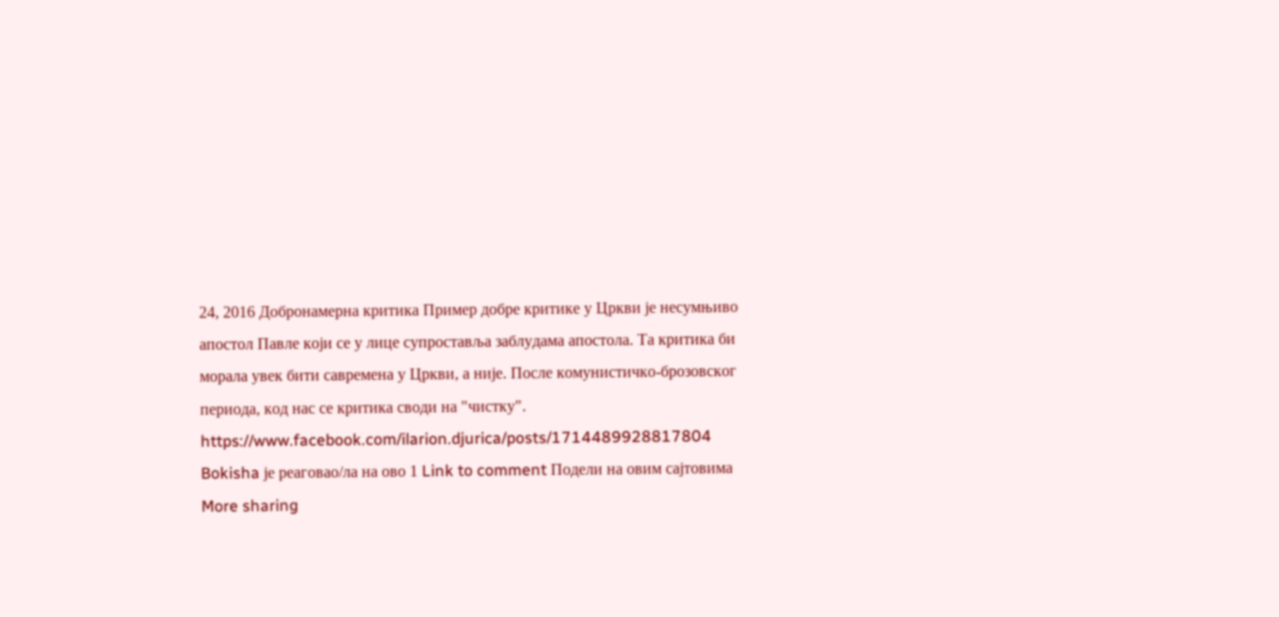24, 2016 Добронамерна критика Пример добре критике у Цркви је несумњиво апостол Павле који се у лице супроставља заблудама апостола. Та критика би морала увек бити савремена у Цркви, а није. После комунистичко-брозовског периода, код нас се критика своди на "чистку". https://www.facebook.com/ilarion.djurica/posts/1714489928817804 Bokisha је реаговао/ла на ово 1 Link to comment Подели на овим сајтовима More sharing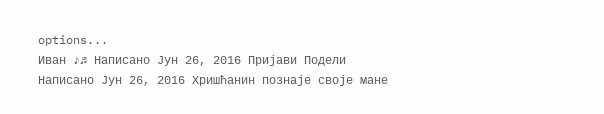options...
Иван ♪♫ Написано Јун 26, 2016 Пријави Подели Написано Јун 26, 2016 Хришћанин познаје своје мане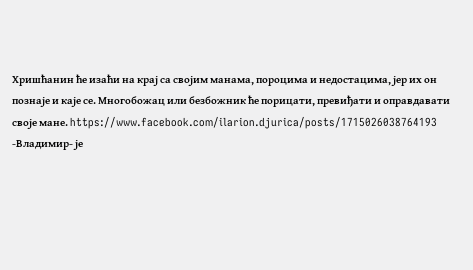Хришћанин ће изаћи на крај са својим манама, пороцима и недостацима, јер их он познаје и каје се. Многобожац или безбожник ће порицати, превиђати и оправдавати своје мане. https://www.facebook.com/ilarion.djurica/posts/1715026038764193 -Владимир- је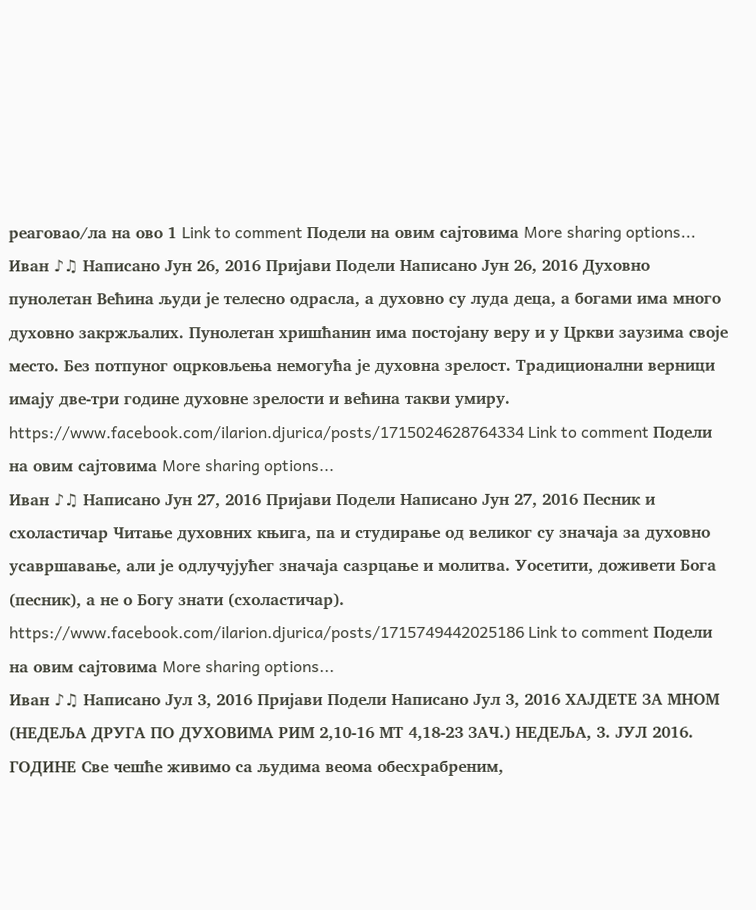реаговао/ла на ово 1 Link to comment Подели на овим сајтовима More sharing options...
Иван ♪♫ Написано Јун 26, 2016 Пријави Подели Написано Јун 26, 2016 Духовно пунолетан Већина људи је телесно одрасла, а духовно су луда деца, а богами има много духовно закржљалих. Пунолетан хришћанин има постојану веру и у Цркви заузима своје место. Без потпуног оцрковљења немогућа је духовна зрелост. Традиционални верници имају две-три године духовне зрелости и већина такви умиру. https://www.facebook.com/ilarion.djurica/posts/1715024628764334 Link to comment Подели на овим сајтовима More sharing options...
Иван ♪♫ Написано Јун 27, 2016 Пријави Подели Написано Јун 27, 2016 Песник и схоластичар Читање духовних књига, па и студирање од великог су значаја за духовно усавршавање, али је одлучујућег значаја сазрцање и молитва. Уосетити, доживети Бога (песник), а не о Богу знати (схоластичар). https://www.facebook.com/ilarion.djurica/posts/1715749442025186 Link to comment Подели на овим сајтовима More sharing options...
Иван ♪♫ Написано Јул 3, 2016 Пријави Подели Написано Јул 3, 2016 ХАЈДЕТЕ ЗА МНОМ (НЕДЕЉА ДРУГА ПО ДУХОВИМА РИМ 2,10-16 МТ 4,18-23 ЗАЧ.) НЕДЕЉА, 3. ЈУЛ 2016. ГОДИНЕ Све чешће живимо са људима веома обесхрабреним,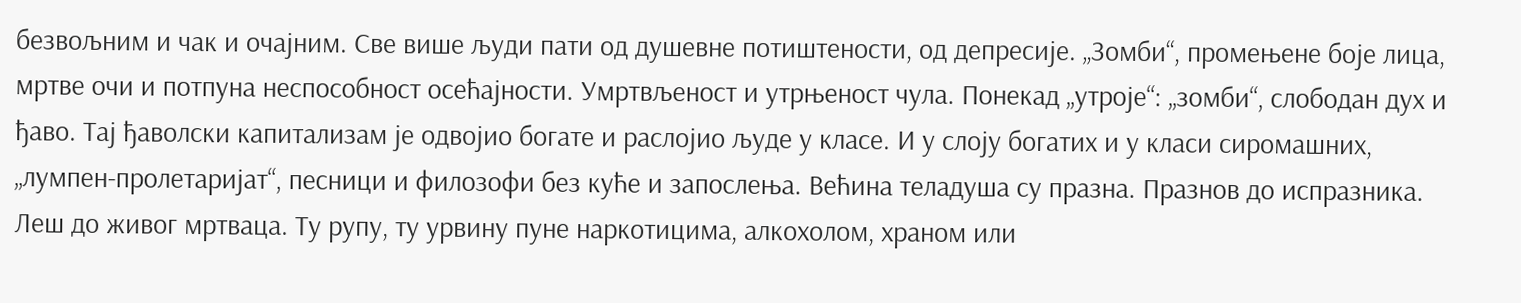безвољним и чак и очајним. Све више људи пати од душевне потиштености, од депресије. „Зомби“, промењене боје лица, мртве очи и потпуна неспособност осећајности. Умртвљеност и утрњеност чула. Понекад „утроје“: „зомби“, слободан дух и ђаво. Тај ђаволски капитализам је одвојио богате и раслојио људе у класе. И у слоју богатих и у класи сиромашних, „лумпен-пролетаријат“, песници и филозофи без куће и запослења. Већина теладуша су празна. Празнов до испразника. Леш до живог мртваца. Ту рупу, ту урвину пуне наркотицима, алкохолом, храном или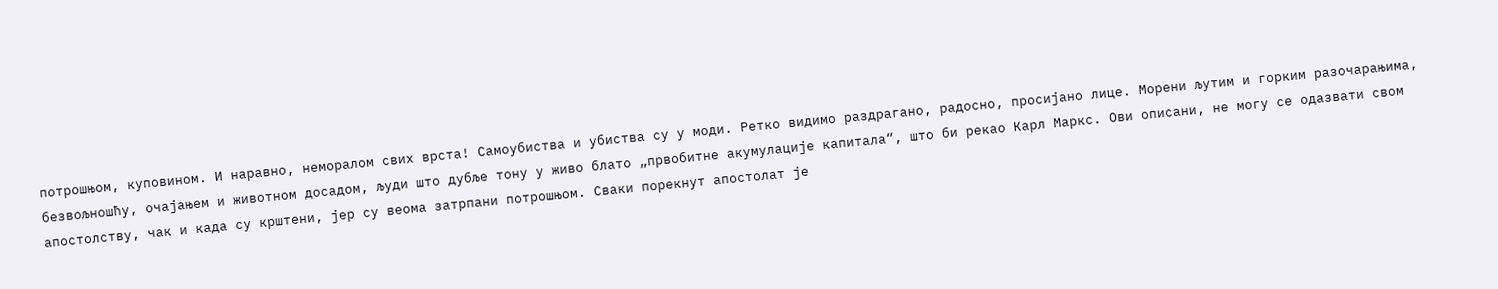потрошњом, куповином. И наравно, неморалом свих врста! Самоубиства и убиства су у моди. Ретко видимо раздрагано, радосно, просијано лице. Морени љутим и горким разочарањима, безвољношћу, очајањем и животном досадом, људи што дубље тону у живо блато „првобитне акумулације капитала“, што би рекао Карл Маркс. Ови описани, не могу се одазвати свом апостолству, чак и када су крштени, јер су веома затрпани потрошњом. Сваки порекнут апостолат је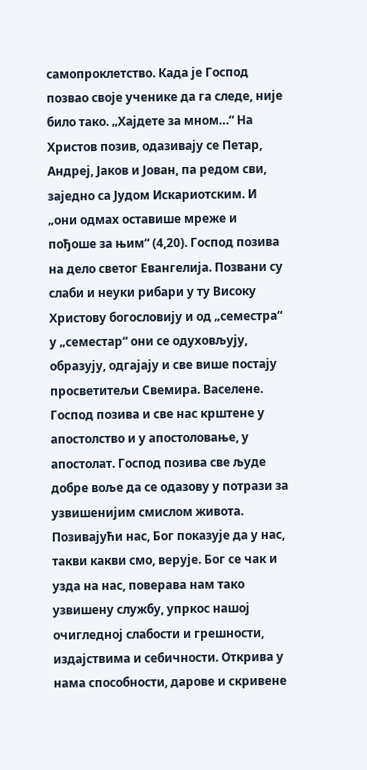самопроклетство. Када је Господ позвао своје ученике да га следе, није било тако. „Хајдете за мном…“ На Христов позив, одазивају се Петар, Андреј, Јаков и Јован, па редом сви, заједно са Јудом Искариотским. И „они одмах оставише мреже и пођоше за њим“ (4,20). Господ позива на дело светог Евангелија. Позвани су слаби и неуки рибари у ту Високу Христову богословију и од „семестра“ у „семестар“ они се одуховљују, образују, одгајају и све више постају просветитељи Свемира. Васелене. Господ позива и све нас крштене у апостолство и у апостоловање, у апостолат. Господ позива све људе добре воље да се одазову у потрази за узвишенијим смислом живота. Позивајући нас, Бог показује да у нас, такви какви смо, верује. Бог се чак и узда на нас, поверава нам тако узвишену службу, упркос нашој очигледној слабости и грешности, издајствима и себичности. Открива у нама способности, дарове и скривене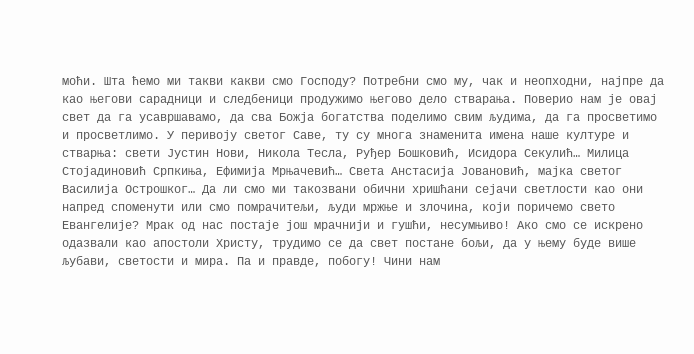моћи. Шта ћемо ми такви какви смо Господу? Потребни смо му, чак и неопходни, најпре да као његови сарадници и следбеници продужимо његово дело стварања. Поверио нам је овај свет да га усавршавамо, да сва Божја богатства поделимо свим људима, да га просветимо и просветлимо. У перивоју светог Саве, ту су многа знаменита имена наше културе и стварња: свети Јустин Нови, Никола Тесла, Руђер Бошковић, Исидора Секулић… Милица Стојадиновић Српкиња, Ефимија Мрњачевић… Света Анстасија Јовановић, мајка светог Василија Острошког… Да ли смо ми такозвани обични хришћани сејачи светлости као они напред споменути или смо помрачитељи, људи мржње и злочина, који поричемо свето Евангелије? Мрак од нас постаје још мрачнији и гушћи, несумњиво! Ако смо се искрено одазвали као апостоли Христу, трудимо се да свет постане бољи, да у њему буде више љубави, светости и мира. Па и правде, побогу! Чини нам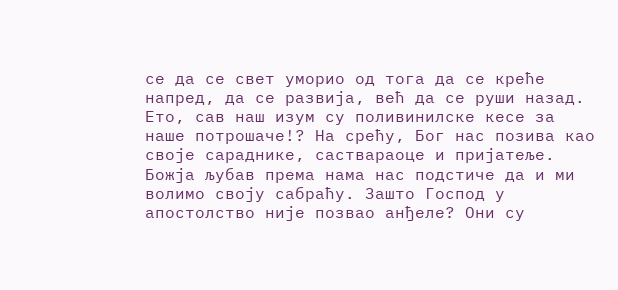се да се свет уморио од тога да се креће напред, да се развија, већ да се руши назад. Ето, сав наш изум су поливинилске кесе за наше потрошаче!? На срећу, Бог нас позива као своје сараднике, саствараоце и пријатеље. Божја љубав према нама нас подстиче да и ми волимо своју сабраћу. Зашто Господ у апостолство није позвао анђеле? Они су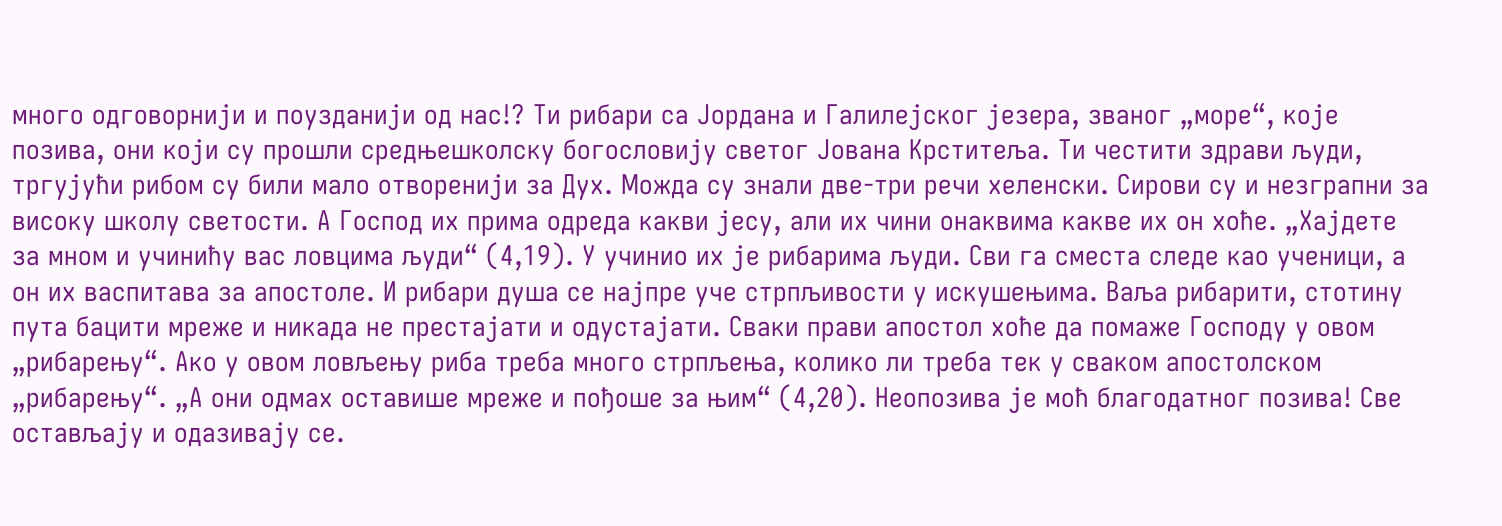много одговорнији и поузданији од нас!? Ти рибари са Јордана и Галилејског језера, званог „море“, које позива, они који су прошли средњешколску богословију светог Јована Крститеља. Ти честити здрави људи, тргујући рибом су били мало отворенији за Дух. Можда су знали две-три речи хеленски. Сирови су и незграпни за високу школу светости. А Господ их прима одреда какви јесу, али их чини онаквима какве их он хоће. „Хајдете за мном и учинићу вас ловцима људи“ (4,19). У учинио их је рибарима људи. Сви га сместа следе као ученици, а он их васпитава за апостоле. И рибари душа се најпре уче стрпљивости у искушењима. Ваља рибарити, стотину пута бацити мреже и никада не престајати и одустајати. Сваки прави апостол хоће да помаже Господу у овом „рибарењу“. Ако у овом ловљењу риба треба много стрпљења, колико ли треба тек у сваком апостолском „рибарењу“. „А они одмах оставише мреже и пођоше за њим“ (4,20). Неопозива је моћ благодатног позива! Све остављају и одазивају се.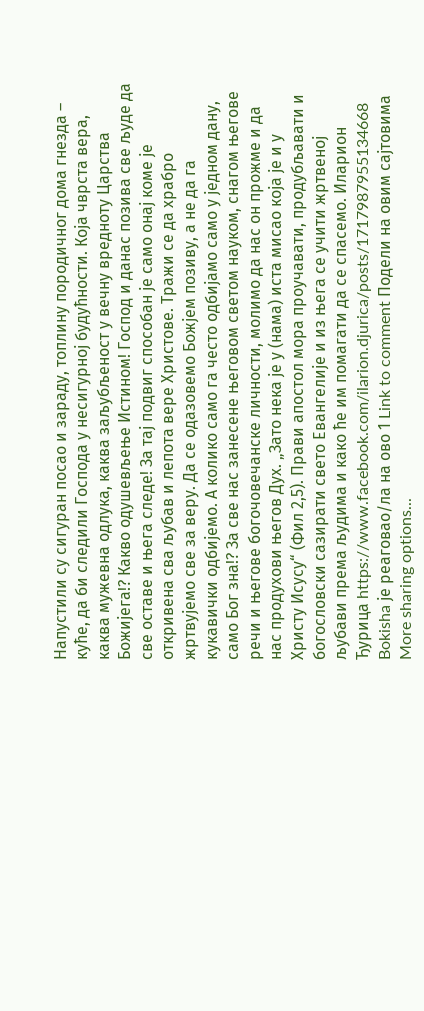Напустили су сигуран посао и зараду, топлину породичног дома гнезда – куће, да би следили Господа у несигурној будућности. Која чврста вера, каква мужевна одлука, каква заљубљеност у вечну вредноту Царства Божијега!? Какво одушевљење Истином! Господ и данас позива све људе да све оставе и њега следе! За тај подвиг способан је само онај коме је откривена сва љубав и лепота вере Христове. Тражи се да храбро жртвујемо све за веру. Да се одазовемо Божјем позиву, а не да га кукавички одбијемо. А колико само га често одбијамо само у једном дану, само Бог зна!? За све нас занесене његовом светом науком, снагом његове речи и његове богочовечанске личности, молимо да нас он прожме и да нас продухови његов Дух. „Зато нека је у (нама) иста мисао која је и у Христу Исусу“ (Фил 2,5). Прави апостол мора проучавати, продубљавати и богословски сазирати свето Евангелије и из њега се учити жртвеној љубави према људима и како ће им помагати да се спасемо. Иларион Ђурица https://www.facebook.com/ilarion.djurica/posts/1717987955134668 Bokisha је реаговао/ла на ово 1 Link to comment Подели на овим сајтовима More sharing options...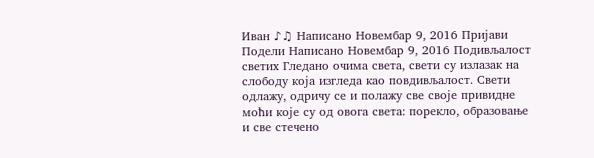Иван ♪♫ Написано Новембар 9, 2016 Пријави Подели Написано Новембар 9, 2016 Подивљалост светих Гледано очима света, свети су излазак на слободу која изгледа као повдивљалост. Свети одлажу, одричу се и полажу све своје привидне моћи које су од овога света: порекло, образовање и све стечено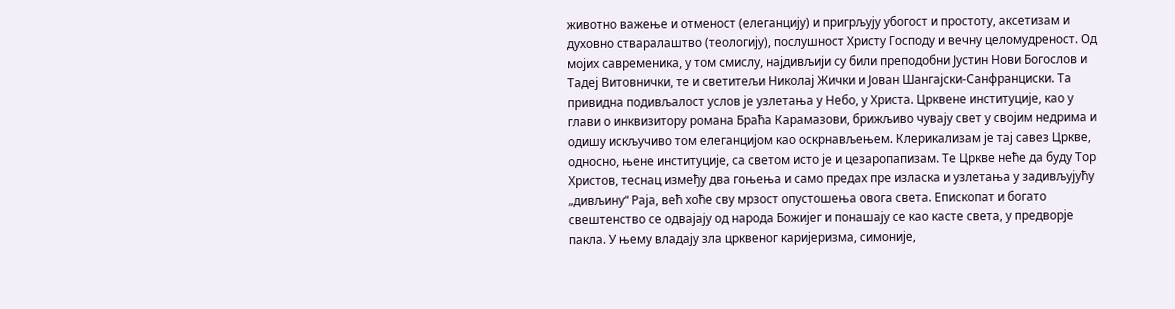животно важење и отменост (елеганцију) и пригрљују убогост и простоту, аксетизам и духовно стваралаштво (теологију), послушност Христу Господу и вечну целомудреност. Од мојих савременика, у том смислу, најдивљији су били преподобни Јустин Нови Богослов и Тадеј Витовнички, те и светитељи Николај Жички и Јован Шангајски-Санфранциски. Та привидна подивљалост услов је узлетања у Небо, у Христа. Црквене институције, као у глави о инквизитору романа Браћа Карамазови, брижљиво чувају свет у својим недрима и одишу искључиво том елеганцијом као оскрнављењем. Клерикализам је тај савез Цркве, односно, њене институције, са светом исто је и цезаропапизам. Те Цркве неће да буду Тор Христов, теснац између два гоњења и само предах пре изласка и узлетања у задивљујућу „дивљину“ Раја, већ хоће сву мрзост опустошења овога света. Епископат и богато свештенство се одвајају од народа Божијег и понашају се као касте света, у предворје пакла. У њему владају зла црквеног каријеризма, симоније,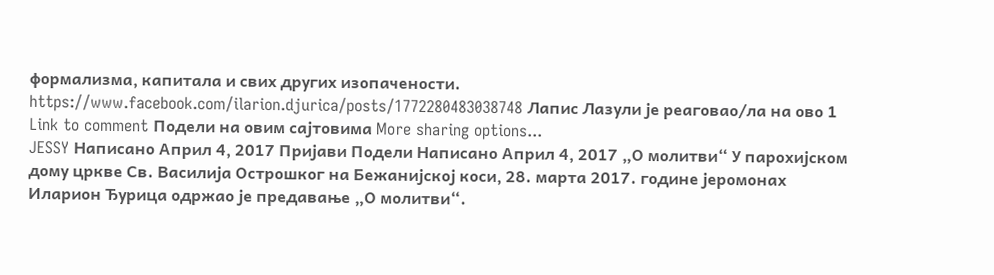формализма, капитала и свих других изопачености. https://www.facebook.com/ilarion.djurica/posts/1772280483038748 Лапис Лазули је реаговао/ла на ово 1 Link to comment Подели на овим сајтовима More sharing options...
JESSY Написано Април 4, 2017 Пријави Подели Написано Април 4, 2017 „О молитви“ У парохијском дому цркве Св. Василија Острошког на Бежанијској коси, 28. марта 2017. године јеромонах Иларион Ђурица одржао је предавање „О молитви“.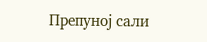Препуној сали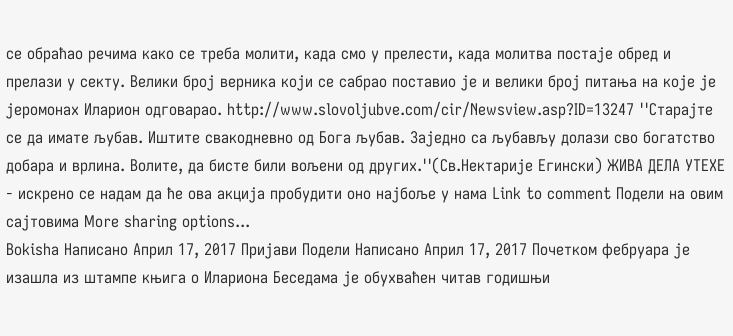се обраћао речима како се треба молити, када смо у прелести, када молитва постаје обред и прелази у секту. Велики број верника који се сабрао поставио је и велики број питања на које је јеромонах Иларион одговарао. http://www.slovoljubve.com/cir/Newsview.asp?ID=13247 ''Старајте се да имате љубав. Иштите свакодневно од Бога љубав. Заједно са љубављу долази сво богатство добара и врлина. Волите, да бисте били вољени од других.''(Св.Нектарије Егински) ЖИВА ДЕЛА УТЕХЕ - искрено се надам да ће ова акција пробудити оно најбоље у нама Link to comment Подели на овим сајтовима More sharing options...
Bokisha Написано Април 17, 2017 Пријави Подели Написано Април 17, 2017 Почетком фебруара је изашла из штампе књига о Илариона Беседама је обухваћен читав годишњи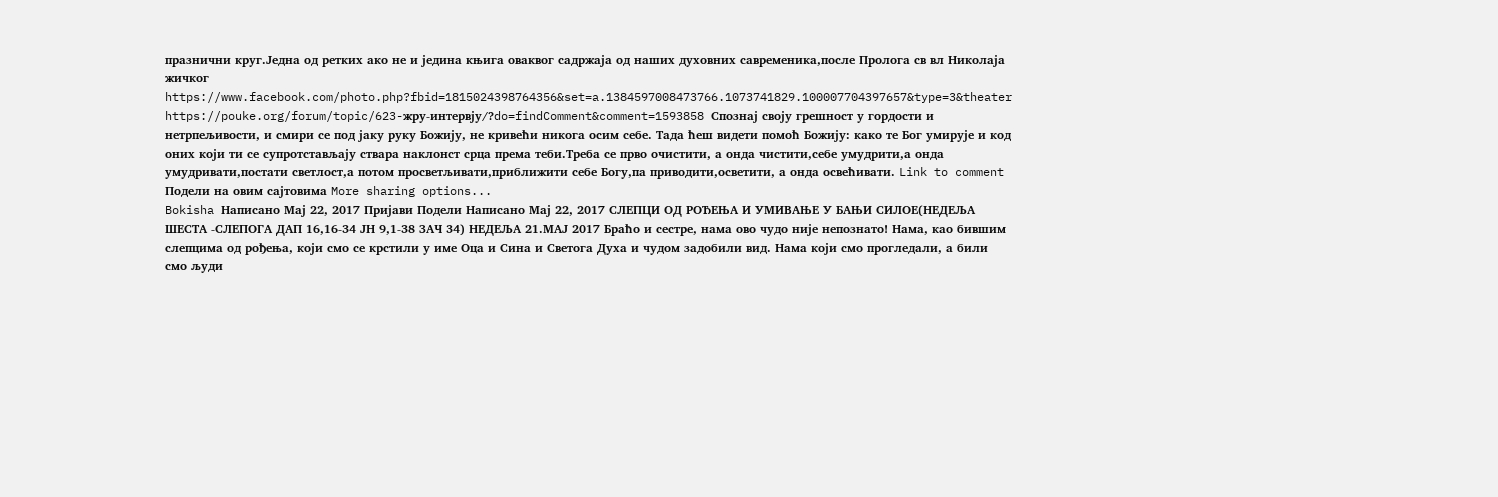празнични круг.Једна од ретких ако не и једина књига оваквог садржаја од наших духовних савременика,после Пролога св вл Николаја жичког https://www.facebook.com/photo.php?fbid=1815024398764356&set=a.1384597008473766.1073741829.100007704397657&type=3&theater https://pouke.org/forum/topic/623-жру-интервју/?do=findComment&comment=1593858 Спознај своју грешност у гордости и нетрпељивости, и смири се под јаку руку Божију, не кривећи никога осим себе. Тада ћеш видети помоћ Божију: како те Бог умирује и код оних који ти се супротстављају ствара наклонст срца према теби.Треба се прво очистити, а онда чистити,себе умудрити,а онда умудривати,постати светлост,а потом просветљивати,приближити себе Богу,па приводити,осветити, а онда освећивати. Link to comment Подели на овим сајтовима More sharing options...
Bokisha Написано Мај 22, 2017 Пријави Подели Написано Мај 22, 2017 СЛЕПЦИ ОД РОЂЕЊА И УМИВАЊЕ У БАЊИ СИЛОЕ(НЕДЕЉА ШЕСТА -СЛЕПОГА ДАП 16,16-34 ЈН 9,1-38 ЗАЧ 34) НЕДЕЉА 21.МАЈ 2017 Браћо и сестре, нама ово чудо није непознато! Нама, као бившим слепцима од рођења, који смо се крстили у име Оца и Сина и Светога Духа и чудом задобили вид. Нама који смо прогледали, а били смо људи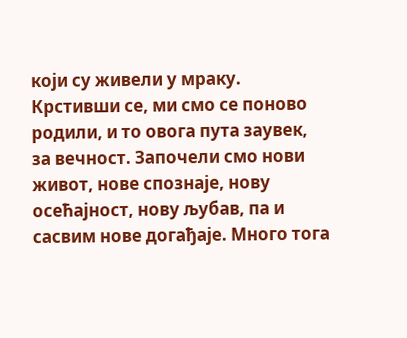који су живели у мраку. Крстивши се, ми смо се поново родили, и то овога пута заувек, за вечност. Започели смо нови живот, нове спознаје, нову осећајност, нову љубав, па и сасвим нове догађаје. Много тога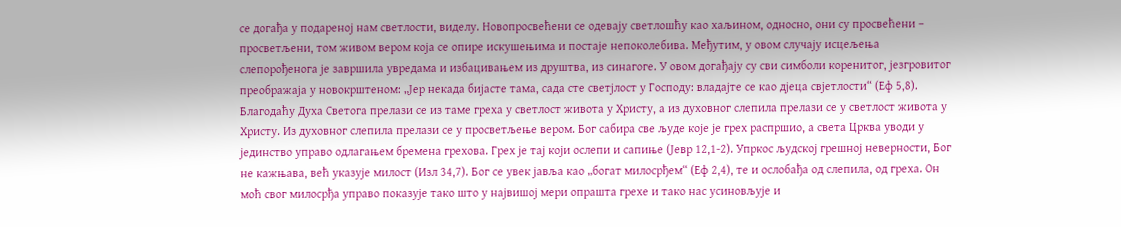се догађа у подареној нам светлости, виделу. Новопросвећени се одевају светлошћу као хаљином, односно, они су просвећени – просветљени, том живом вером која се опире искушењима и постаје непоколебива. Међутим, у овом случају исцељења слепорођенога је завршила увредама и избацивањем из друштва, из синагоге. У овом догађају су сви симболи коренитог, језгровитог преображаја у новокрштеном: „Јер некада бијасте тама, сада сте светјлост у Господу: владајте се као дјеца свјетлости“ (Еф 5,8). Благодаћу Духа Светога прелази се из таме греха у светлост живота у Христу, а из духовног слепила прелази се у светлост живота у Христу. Из духовног слепила прелази се у просветљење вером. Бог сабира све људе које је грех распршио, а света Црква уводи у јединство управо одлагањем бремена грехова. Грех је тај који ослепи и сапиње (Јевр 12,1-2). Упркос људској грешној неверности, Бог не кажњава, већ указује милост (Изл 34,7). Бог се увек јавља као „богат милосрђем“ (Еф 2,4), те и ослобађа од слепила, од греха. Он моћ свог милосрђа управо показује тако што у највишој мери опрашта грехе и тако нас усиновљује и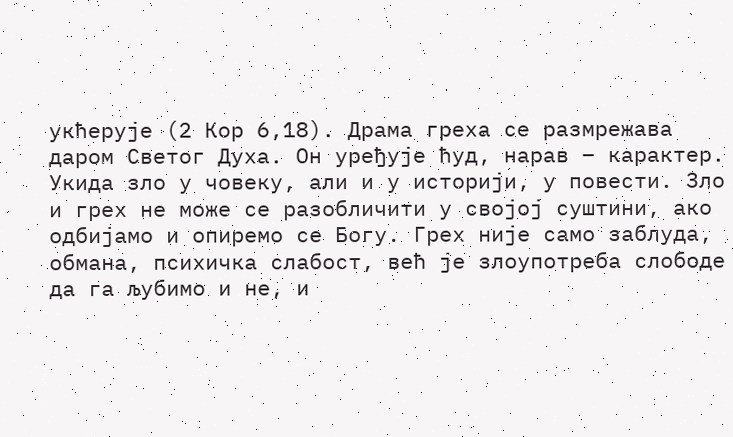укћерује (2 Кор 6,18). Драма греха се размрежава даром Светог Духа. Он уређује ћуд, нарав – карактер. Укида зло у човеку, али и у историји, у повести. Зло и грех не може се разобличити у својој суштини, ако одбијамо и опиремо се Богу. Грех није само заблуда, обмана, психичка слабост, већ је злоупотреба слободе да га љубимо и не, и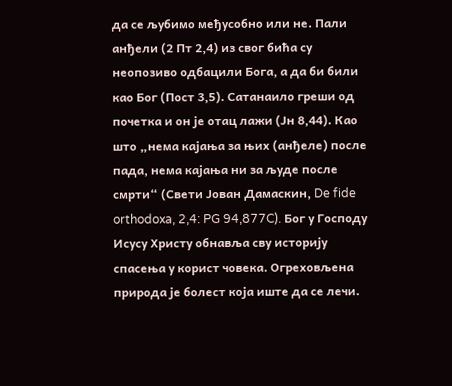да се љубимо међусобно или не. Пали анђели (2 Пт 2,4) из свог бића су неопозиво одбацили Бога, а да би били као Бог (Пост 3,5). Сатанаило греши од почетка и он је отац лажи (Јн 8,44). Као што „нема кајања за њих (анђеле) после пада, нема кајања ни за људе после смрти“ (Свети Јован Дамаскин, De fide orthodoxa, 2,4: PG 94,877C). Бог у Господу Исусу Христу обнавља сву историју спасења у корист човека. Огреховљена природа је болест која иште да се лечи.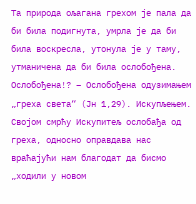Та природа ољагана грехом је пала да би била подигнута, умрла је да би била воскресла, утонула је у таму, утманичена да би била ослобођена. Ослобођена!? – Ослобођена одузимањем „греха света“ (Јн 1,29). Искупљењем. Својом смрћу Искупитељ ослобађа од греха, односно оправдава нас враћајући нам благодат да бисмо „ходили у новом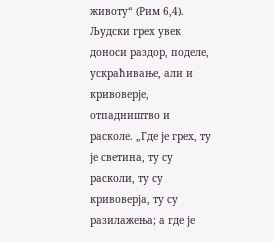животу“ (Рим 6,4). Људски грех увек доноси раздор, поделе, ускраћивање, али и кривоверје, отпадништво и расколе. „Где је грех, ту је светина, ту су расколи, ту су кривоверја, ту су разилажења; а где је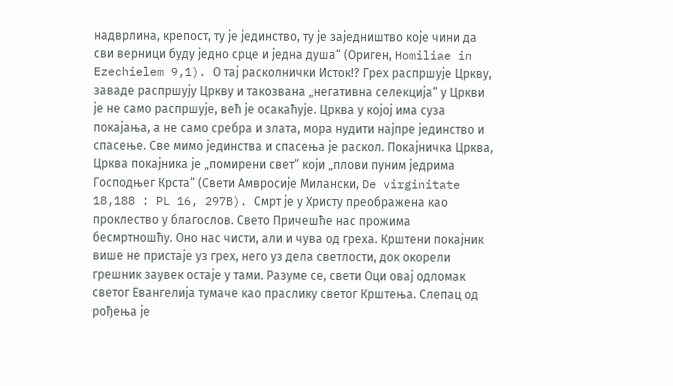надврлина, крепост, ту је јединство, ту је заједништво које чини да сви верници буду једно срце и једна душа“ (Ориген, Homiliae in Ezechielem 9,1). О тај расколнички Исток!? Грех распршује Цркву, заваде распршују Цркву и такозвана „негативна селекција“ у Цркви је не само распршује, већ је осакаћује. Црква у којој има суза покајања, а не само сребра и злата, мора нудити најпре јединство и спасење. Све мимо јединства и спасења је раскол. Покајничка Црква, Црква покајника је „помирени свет“ који „плови пуним једрима Господњег Крста“ (Свети Амвросије Милански, De virginitate 18,188 : PL 16, 297B). Смрт је у Христу преображена као проклество у благослов. Свето Причешће нас прожима бесмртношћу. Оно нас чисти, али и чува од греха. Крштени покајник више не пристаје уз грех, него уз дела светлости, док окорели грешник заувек остаје у тами. Разуме се, свети Оци овај одломак светог Евангелија тумаче као праслику светог Крштења. Слепац од рођења је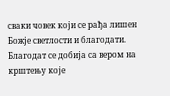сваки човек који се рађа лишен Божје светлости и благодати. Благодат се добија са вером на крштењу које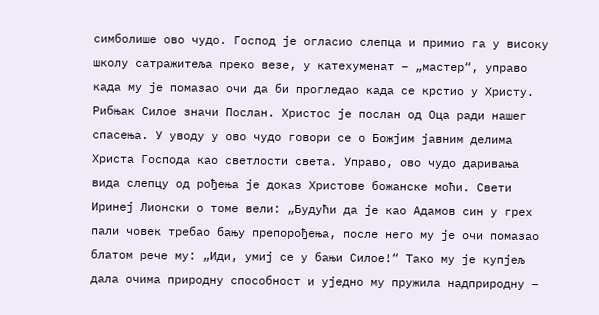симболише ово чудо. Господ је огласио слепца и примио га у високу школу сатражитеља преко везе, у катехуменат – „мастер“, управо када му је помазао очи да би прогледао када се крстио у Христу. Рибњак Силое значи Послан. Христос је послан од Оца ради нашег спасења. У уводу у ово чудо говори се о Божјим јавним делима Христа Господа као светлости света. Управо, ово чудо даривања вида слепцу од рођења је доказ Христове божанске моћи. Свети Иринеј Лионски о томе вели: „Будући да је као Адамов син у грех пали човек требао бању препорођења, после него му је очи помазао блатом рече му: „Иди, умиј се у бањи Силое!“ Тако му је купјељ дала очима природну способност и уједно му пружила надприродну –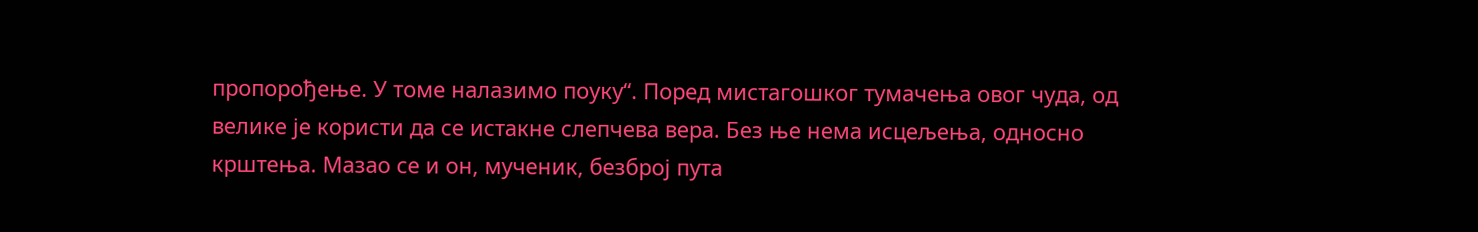пропорођење. У томе налазимо поуку“. Поред мистагошког тумачења овог чуда, од велике је користи да се истакне слепчева вера. Без ње нема исцељења, односно крштења. Мазао се и он, мученик, безброј пута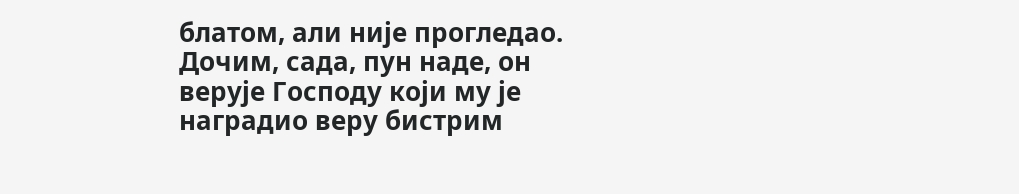блатом, али није прогледао. Дочим, сада, пун наде, он верује Господу који му је наградио веру бистрим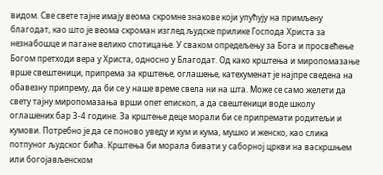видом. Све свете тајне имају веома скромне знакове који упућују на примљену благодат, као што је веома скроман изглед људске прилике Господа Христа за незнабошце и пагане велико спотицање. У сваком опредељењу за Бога и просвећење Богом претходи вера у Христа, односно у Благодат. Од како крштења и миропомазање врше свештеници, припрема за крштење, оглашење, катехуменат је најпре сведена на обавезну припрему, да би се у наше време свела ни на шта. Може се само желети да свету тајну миропомазања врши опет епископ, а да свештеници воде школу оглашених бар 3-4 године. За крштење деце морали би се припремати родитељи и кумови. Потребно је да се поново уведу и кум и кума, мушко и женско, као слика потпуног људског бића. Крштења би морала бивати у саборној цркви на васкршњем или богојављенском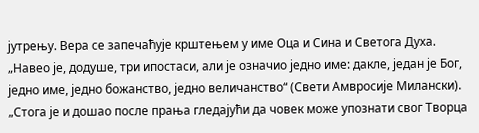јутрењу. Вера се запечаћује крштењем у име Оца и Сина и Светога Духа. „Навео је, додуше, три ипостаси, али је означио једно име: дакле, један је Бог, једно име, једно божанство, једно величанство“ (Свети Амвросије Милански). „Стога је и дошао после прања гледајући да човек може упознати свог Творца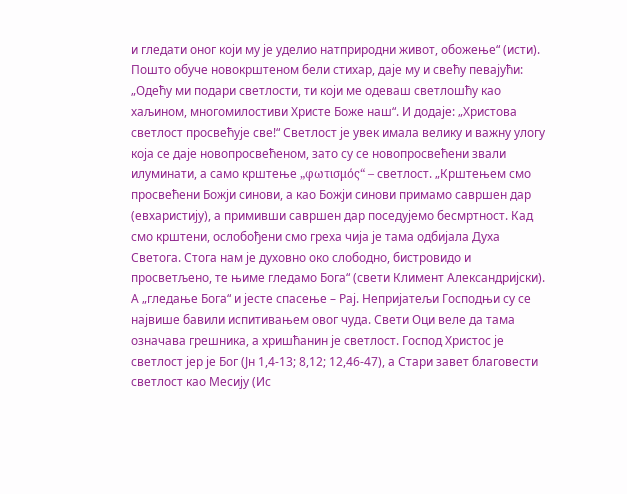и гледати оног који му је уделио натприродни живот, обожење“ (исти). Пошто обуче новокрштеном бели стихар, даје му и свећу певајући: „Одећу ми подари светлости, ти који ме одеваш светлошћу као хаљином, многомилостиви Христе Боже наш“. И додаје: „Христова светлост просвећује све!“ Светлост је увек имала велику и важну улогу која се даје новопросвећеном, зато су се новопросвећени звали илуминати, а само крштење „φωτισμός“ – светлост. „Крштењем смо просвећени Божји синови, а као Божји синови примамо савршен дар (евхаристију), а примивши савршен дар поседујемо бесмртност. Кад смо крштени, ослобођени смо греха чија је тама одбијала Духа Светога. Стога нам је духовно око слободно, бистровидо и просветљено, те њиме гледамо Бога“ (свети Климент Александријски). А „гледање Бога“ и јесте спасење – Рај. Непријатељи Господњи су се највише бавили испитивањем овог чуда. Свети Оци веле да тама означава грешника, а хришћанин је светлост. Господ Христос је светлост јер је Бог (Јн 1,4-13; 8,12; 12,46-47), а Стари завет благовести светлост као Месију (Ис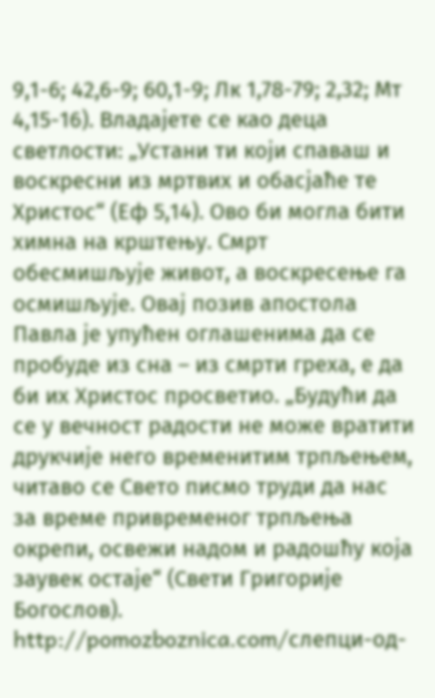9,1-6; 42,6-9; 60,1-9; Лк 1,78-79; 2,32; Мт 4,15-16). Владајете се као деца светлости: „Устани ти који спаваш и воскресни из мртвих и обасјаће те Христос“ (Еф 5,14). Ово би могла бити химна на крштењу. Смрт обесмишљује живот, а воскресење га осмишљује. Овај позив апостола Павла је упућен оглашенима да се пробуде из сна – из смрти греха, е да би их Христос просветио. „Будући да се у вечност радости не може вратити друкчије него временитим трпљењем, читаво се Свето писмо труди да нас за време привременог трпљења окрепи, освежи надом и радошћу која заувек остаје“ (Свети Григорије Богослов). http://pomozboznica.com/слепци-од-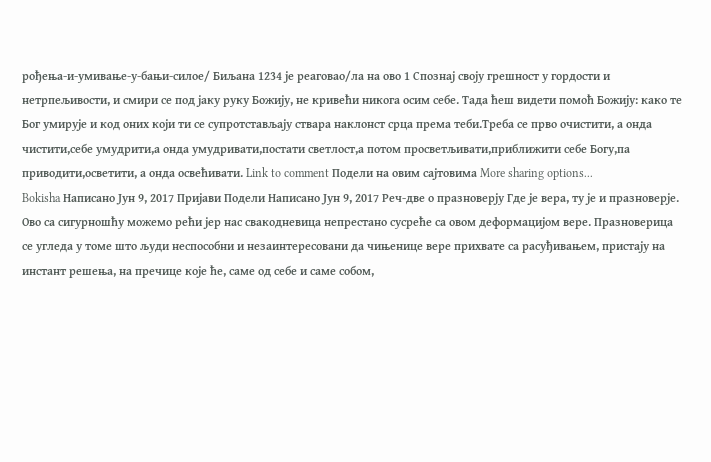рођења-и-умивање-у-бањи-силое/ Биљана 1234 је реаговао/ла на ово 1 Спознај своју грешност у гордости и нетрпељивости, и смири се под јаку руку Божију, не кривећи никога осим себе. Тада ћеш видети помоћ Божију: како те Бог умирује и код оних који ти се супротстављају ствара наклонст срца према теби.Треба се прво очистити, а онда чистити,себе умудрити,а онда умудривати,постати светлост,а потом просветљивати,приближити себе Богу,па приводити,осветити, а онда освећивати. Link to comment Подели на овим сајтовима More sharing options...
Bokisha Написано Јун 9, 2017 Пријави Подели Написано Јун 9, 2017 Реч-две о празноверју Где је вера, ту је и празноверје. Ово са сигурношћу можемо рећи јер нас свакодневица непрестано сусреће са овом деформацијом вере. Празноверица се угледа у томе што људи неспособни и незаинтересовани да чињенице вере прихвате са расуђивањем, пристају на инстант решења, на пречице које ће, саме од себе и саме собом,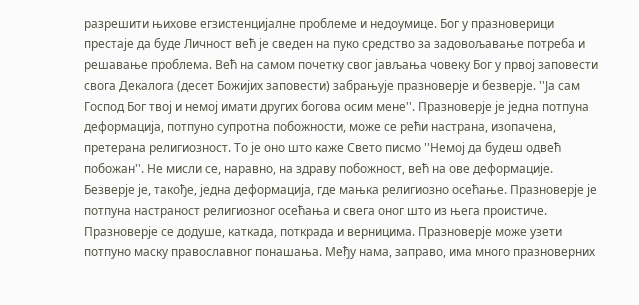разрешити њихове егзистенцијалне проблеме и недоумице. Бог у празноверици престаје да буде Личност већ је сведен на пуко средство за задовољавање потреба и решавање проблема. Већ на самом почетку свог јављања човеку Бог у првој заповести свога Декалога (десет Божијих заповести) забрањује празноверје и безверје. ''Ја сам Господ Бог твој и немој имати других богова осим мене''. Празноверје је једна потпуна деформација, потпуно супротна побожности, може се рећи настрана, изопачена, претерана религиозност. То је оно што каже Свето писмо ''Немој да будеш одвећ побожан''. Не мисли се, наравно, на здраву побожност, већ на ове деформације. Безверје је, такође, једна деформација, где мањка религиозно осећање. Празноверје је потпуна настраност религиозног осећања и свега оног што из њега проистиче. Празноверје се додуше, каткада, поткрада и верницима. Празноверје може узети потпуно маску православног понашања. Међу нама, заправо, има много празноверних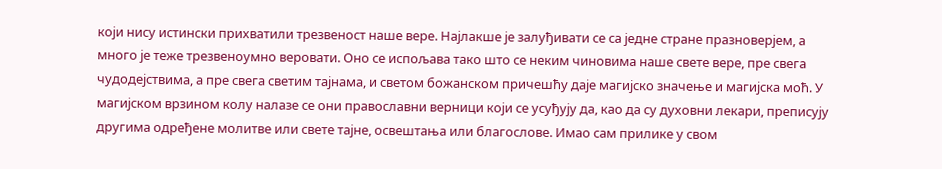који нису истински прихватили трезвеност наше вере. Најлакше је залуђивати се са једне стране празноверјем, а много је теже трезвеноумно веровати. Оно се испољава тако што се неким чиновима наше свете вере, пре свега чудодејствима, а пре свега светим тајнама, и светом божанском причешћу даје магијско значење и магијска моћ. У магијском врзином колу налазе се они православни верници који се усуђују да, као да су духовни лекари, преписују другима одређене молитве или свете тајне, освештања или благослове. Имао сам прилике у свом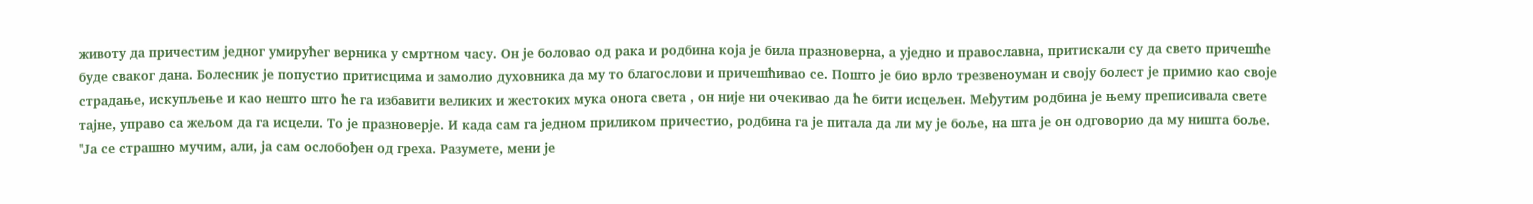животу да причестим једног умирућег верника у смртном часу. Он је боловао од рака и родбина која је била празноверна, а уједно и православна, притискали су да свето причешће буде сваког дана. Болесник је попустио притисцима и замолио духовника да му то благослови и причешћивао се. Пошто је био врло трезвеноуман и своју болест је примио као своје страдање, искупљење и као нешто што ће га избавити великих и жестоких мука онога света , он није ни очекивао да ће бити исцељен. Међутим родбина је њему преписивала свете тајне, управо са жељом да га исцели. То је празноверје. И када сам га једном приликом причестио, родбина га је питала да ли му је боље, на шта је он одговорио да му ништа боље. ''Ја се страшно мучим, али, ја сам ослобођен од греха. Разумете, мени је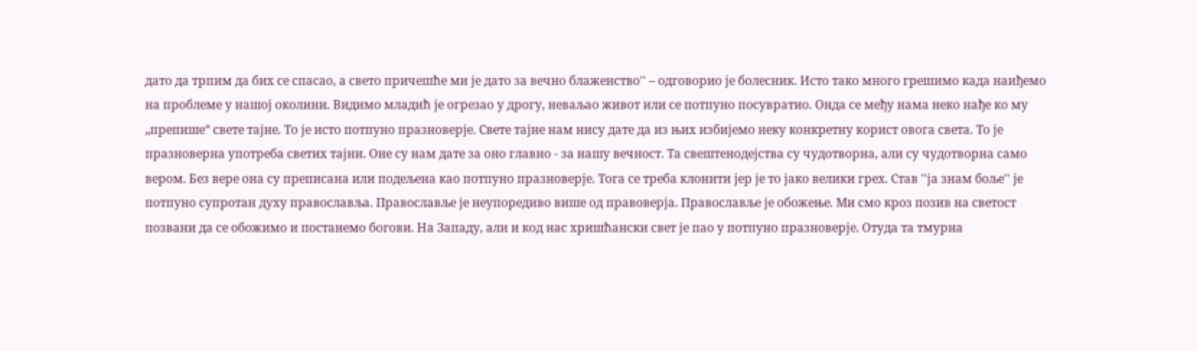дато да трпим да бих се спасао, а свето причешће ми је дато за вечно блаженство'' – одговорио је болесник. Исто тако много грешимо када наиђемо на проблеме у нашој околини. Видимо младић је огрезао у дрогу, неваљао живот или се потпуно посувратио. Онда се међу нама неко нађе ко му „препише“ свете тајне. То је исто потпуно празноверје. Свете тајне нам нису дате да из њих избијемо неку конкретну корист овога света. То је празноверна употреба светих тајни. Оне су нам дате за оно главно - за нашу вечност. Та свештенодејства су чудотворна, али су чудотворна само вером. Без вере она су преписана или подељена као потпуно празноверје. Тога се треба клонити јер је то јако велики грех. Став ''ја знам боље'' је потпуно супротан духу православља. Православље је неупоредиво више од правоверја. Православље је обожење. Ми смо кроз позив на светост позвани да се обожимо и постанемо богови. На Западу, али и код нас хришћански свет је пао у потпуно празноверје. Отуда та тмурна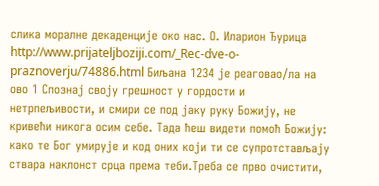слика моралне декаденције око нас. О. Иларион Ђурица http://www.prijateljboziji.com/_Rec-dve-o-praznoverju/74886.html Биљана 1234 је реаговао/ла на ово 1 Спознај своју грешност у гордости и нетрпељивости, и смири се под јаку руку Божију, не кривећи никога осим себе. Тада ћеш видети помоћ Божију: како те Бог умирује и код оних који ти се супротстављају ствара наклонст срца према теби.Треба се прво очистити,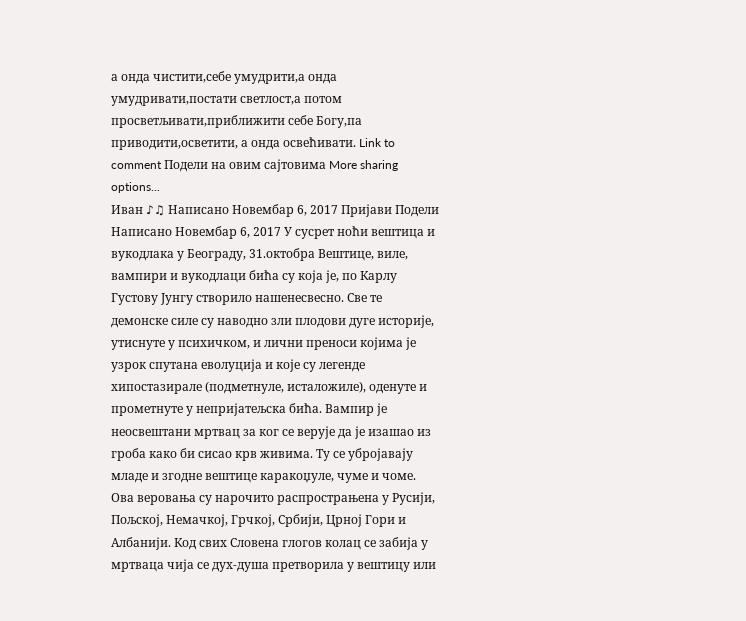а онда чистити,себе умудрити,а онда умудривати,постати светлост,а потом просветљивати,приближити себе Богу,па приводити,осветити, а онда освећивати. Link to comment Подели на овим сајтовима More sharing options...
Иван ♪♫ Написано Новембар 6, 2017 Пријави Подели Написано Новембар 6, 2017 У сусрет ноћи вештица и вукодлака у Београду, 31.октобра Вештице, виле, вампири и вукодлаци бића су која је, по Карлу Густову Јунгу створило нашенесвесно. Све те демонске силе су наводно зли плодови дуге историје, утиснуте у психичком, и лични преноси којима је узрок спутана еволуција и које су легенде хипостазирале (подметнуле, исталожиле), оденуте и прометнуте у непријатељска бића. Вампир је неосвештани мртвац за ког се верује да је изашао из гроба како би сисао крв живима. Ту се убројавају младе и згодне вештице каракоџуле, чуме и чоме. Ова веровања су нарочито распрострањена у Русији, Пољској, Немачкој, Грчкој, Србији, Црној Гори и Албанији. Код свих Словена глогов колац се забија у мртваца чија се дух-душа претворила у вештицу или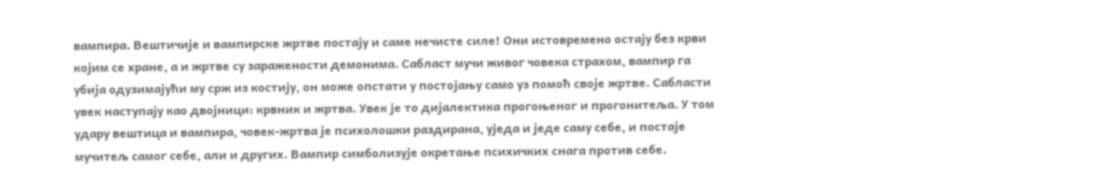вампира. Вештичије и вампирске жртве постају и саме нечисте силе! Они истовремено остају без крви којим се хране, а и жртве су заражености демонима. Сабласт мучи живог човека страхом, вампир га убија одузимајући му срж из костију, он може опстати у постојању само уз помоћ своје жртве. Сабласти увек наступају као двојници: крвник и жртва. Увек је то дијалектика прогоњеног и прогонитеља. У том удару вештица и вампира, човек-жртва је психолошки раздирана, уједа и једе саму себе, и постаје мучитељ самог себе, али и других. Вампир симболизује окретање психичких снага против себе.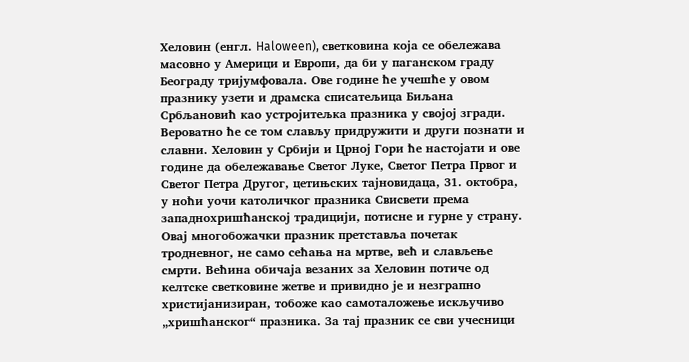Хеловин (енгл. Haloween), светковина која се обележава масовно у Америци и Европи, да би у паганском граду Београду тријумфовала. Ове године ће учешће у овом празнику узети и драмска списатељица Биљана Србљановић као устројитељка празника у својој згради. Вероватно ће се том слављу придружити и други познати и славни. Хеловин у Србији и Црној Гори ће настојати и ове године да обележавање Светог Луке, Светог Петра Првог и Светог Петра Другог, цетињских тајновидаца, 31. октобра, у ноћи уочи католичког празника Свисвети према западнохришћанској традицији, потисне и гурне у страну. Овај многобожачки празник претставља почетак тродневног, не само сећања на мртве, већ и слављење смрти. Већина обичаја везаних за Хеловин потиче од келтске светковине жетве и привидно је и незграпно христијанизиран, тобоже као самоталожење искључиво „хришћанског“ празника. За тај празник се сви учесници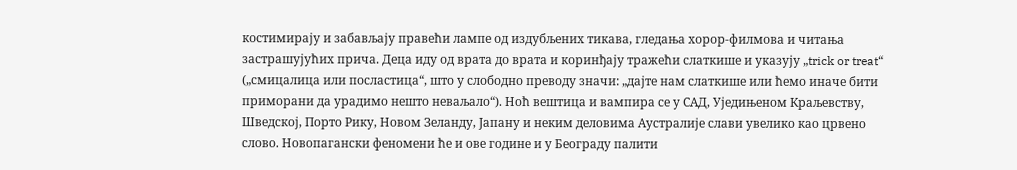костимирају и забављају правећи лампе од издубљених тикава, гледања хорор-филмова и читања застрашујућих прича. Деца иду од врата до врата и коринђају тражећи слаткише и указују „trick or treat“ („смицалица или посластица“, што у слободно преводу значи: „дајте нам слаткише или ћемо иначе бити приморани да урадимо нешто неваљало“). Ноћ вештица и вампира се у CAД, Уједињеном Краљевству, Шведској, Порто Рику, Новом Зеланду, Јапану и неким деловима Аустралије слави увелико као црвено слово. Новопагански феномени ће и ове године и у Београду палити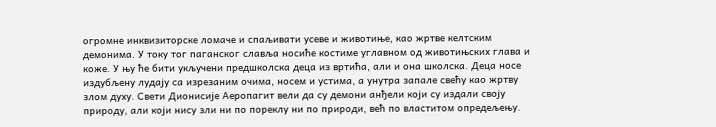огромне инквизиторске ломаче и спаљивати усеве и животиње, као жртве келтским демонима. У току тог паганског славља носиће костиме углавном од животињских глава и коже. У њу ће бити укључени предшколска деца из вртића, али и она школска. Деца носе издубљену лудају са изрезаним очима, носем и устима, а унутра запале свећу као жртву злом духу. Свети Дионисије Аеропагит вели да су демони анђели који су издали своју природу, али који нису зли ни по пореклу ни по природи, већ по властитом опредељењу.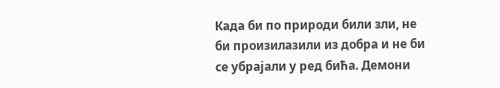Када би по природи били зли, не би произилазили из добра и не би се убрајали у ред бића. Демони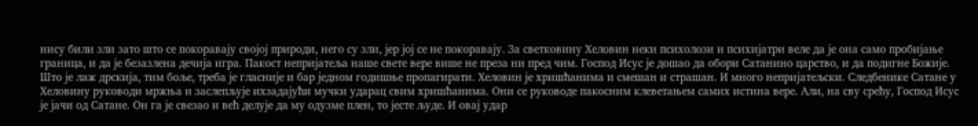нису били зли зато што се покоравају својој природи, него су зли, јер јој се не покоравају. За светковину Хеловин неки психолози и психијатри веле да је она само пробијање граница, и да је безазлена дечија игра. Пакост непријатеља наше свете вере више не преза ни пред чим. Господ Исус је дошао да обори Сатанино царство, и да подигне Божије. Што је лаж дрскија, тим боље, треба је гласније и бар једном годишње пропагирати. Хеловин је хришћанима и смешан и страшан. И много непријатељски. Следбенике Сатане у Хеловину руководи мржња и заслепљује ихзадајући мучки ударац свим хришћанима. Они се руководе пакосним клеветањем самих истина вере. Али, на сву срећу, Господ Исус је јачи од Сатане. Он га је свезао и већ делује да му одузме плен, то јесте људе. И овај удар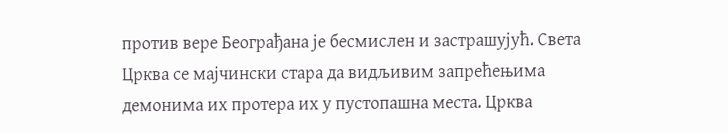против вере Београђана је бесмислен и застрашујућ. Света Црква се мајчински стара да видљивим запрећењима демонима их протера их у пустопашна места. Црква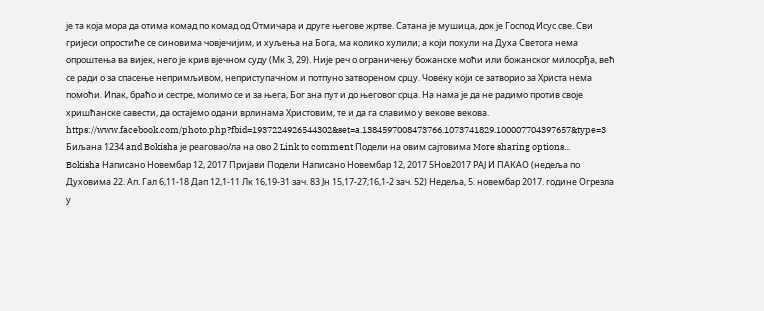је та која мора да отима комад по комад од Отмичара и друге његове жртве. Сатана је мушица, док је Господ Исус све. Сви гријеси опростиће се синовима човјечијим, и хуљења на Бога, ма колико хулили; а који похули на Духа Светога нема опроштења ва вијек, него је крив вјечном суду (Мк 3, 29). Није реч о ограничењу божанске моћи или божанског милосрђа, већ се ради о за спасење непримљивом, неприступачном и потпуно затвореном срцу. Човеку који се затворио за Христа нема помоћи. Ипак, браћо и сестре, молимо се и за њега, Бог зна пут и до његовог срца. На нама је да не радимо против своје хришћанске савести, да остајемо одани врлинама Христовим, те и да га славимо у векове векова. https://www.facebook.com/photo.php?fbid=1937224926544302&set=a.1384597008473766.1073741829.100007704397657&type=3 Биљана 1234 and Bokisha је реаговао/ла на ово 2 Link to comment Подели на овим сајтовима More sharing options...
Bokisha Написано Новембар 12, 2017 Пријави Подели Написано Новембар 12, 2017 5Нов2017 РАЈ И ПАКАО (недеља по Духовима 22. Ап. Гал 6,11-18 Дап 12,1-11 Лк 16,19-31 зач. 83 Јн 15,17-27;16,1-2 зач. 52) Недеља, 5. новембар 2017. године Огрезла у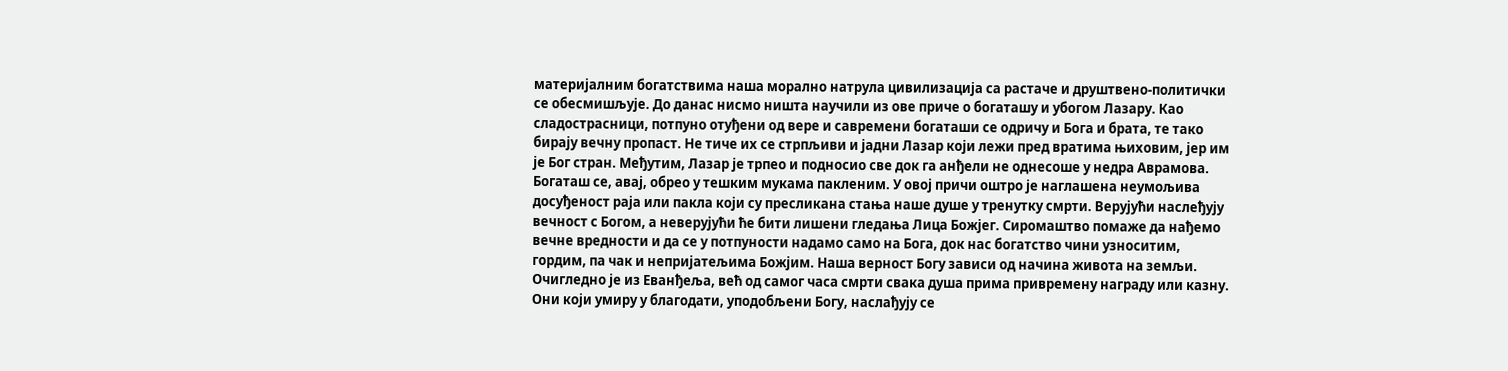материјалним богатствима наша морално натрула цивилизација са растаче и друштвено-политички се обесмишљује. До данас нисмо ништа научили из ове приче о богаташу и убогом Лазару. Као сладострасници, потпуно отуђени од вере и савремени богаташи се одричу и Бога и брата, те тако бирају вечну пропаст. Не тиче их се стрпљиви и јадни Лазар који лежи пред вратима њиховим, јер им је Бог стран. Међутим, Лазар је трпео и подносио све док га анђели не однесоше у недра Аврамова. Богаташ се, авај, обрео у тешким мукама пакленим. У овој причи оштро је наглашена неумољива досуђеност раја или пакла који су пресликана стања наше душе у тренутку смрти. Верујући наслеђују вечност с Богом, а неверујући ће бити лишени гледања Лица Божјег. Сиромаштво помаже да нађемо вечне вредности и да се у потпуности надамо само на Бога, док нас богатство чини узноситим, гордим, па чак и непријатељима Божјим. Наша верност Богу зависи од начина живота на земљи. Очигледно је из Еванђеља, већ од самог часа смрти свака душа прима привремену награду или казну. Они који умиру у благодати, уподобљени Богу, наслађују се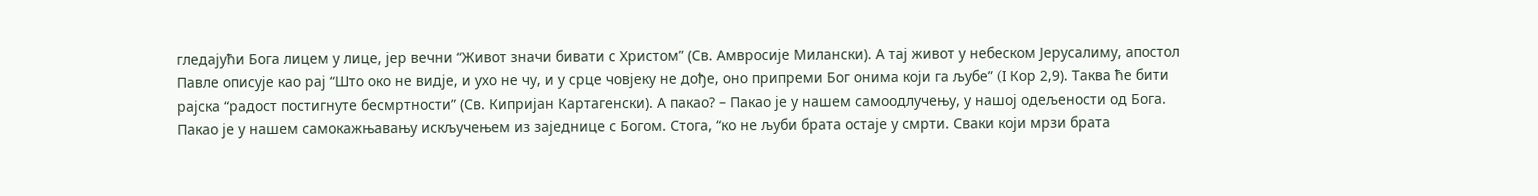гледајући Бога лицем у лице, јер вечни “Живот значи бивати с Христом” (Св. Амвросије Милански). А тај живот у небеском Јерусалиму, апостол Павле описује као рај “Што око не видје, и ухо не чу, и у срце човјеку не дође, оно припреми Бог онима који га љубе” (I Кор 2,9). Таква ће бити рајска “радост постигнуте бесмртности” (Св. Кипријан Картагенски). А пакао? – Пакао је у нашем самоодлучењу, у нашој одељености од Бога. Пакао је у нашем самокажњавању искључењем из заједнице с Богом. Стога, “ко не љуби брата остаје у смрти. Сваки који мрзи брата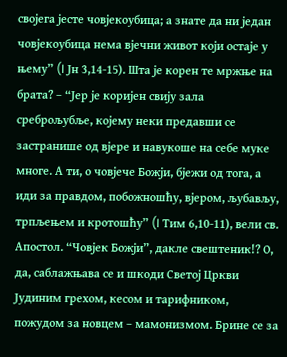својега јесте човјекоубица; а знате да ни један човјекоубица нема вјечни живот који остаје у њему” (I Јн 3,14-15). Шта је корен те мржње на брата? – “Јер је коријен свију зала среброљубље, којему неки предавши се застранише од вјере и навукоше на себе муке многе. А ти, о човјече Божји, бјежи од тога, а иди за правдом, побожношћу, вјером, љубављу, трпљењем и кротошћу” (I Тим 6,10-11), вели св. Апостол. “Човјек Божји”, дакле свештеник!? О, да, саблажњава се и шкоди Светој Цркви Јудиним грехом, кесом и тарифником, пожудом за новцем – мамонизмом. Брине се за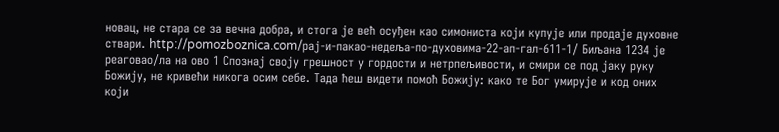новац, не стара се за вечна добра, и стога је већ осуђен као симониста који купује или продаје духовне ствари. http://pomozboznica.com/рај-и-пакао-недеља-по-духовима-22-ап-гал-611-1/ Биљана 1234 је реаговао/ла на ово 1 Спознај своју грешност у гордости и нетрпељивости, и смири се под јаку руку Божију, не кривећи никога осим себе. Тада ћеш видети помоћ Божију: како те Бог умирује и код оних који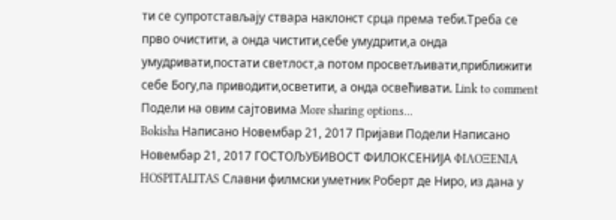ти се супротстављају ствара наклонст срца према теби.Треба се прво очистити, а онда чистити,себе умудрити,а онда умудривати,постати светлост,а потом просветљивати,приближити себе Богу,па приводити,осветити, а онда освећивати. Link to comment Подели на овим сајтовима More sharing options...
Bokisha Написано Новембар 21, 2017 Пријави Подели Написано Новембар 21, 2017 ГОСТОЉУБИВОСТ ФИЛОКСЕНИЈА ΦΙΛΟΞΕΝΙΑ HOSPITALITAS Славни филмски уметник Роберт де Ниро, из дана у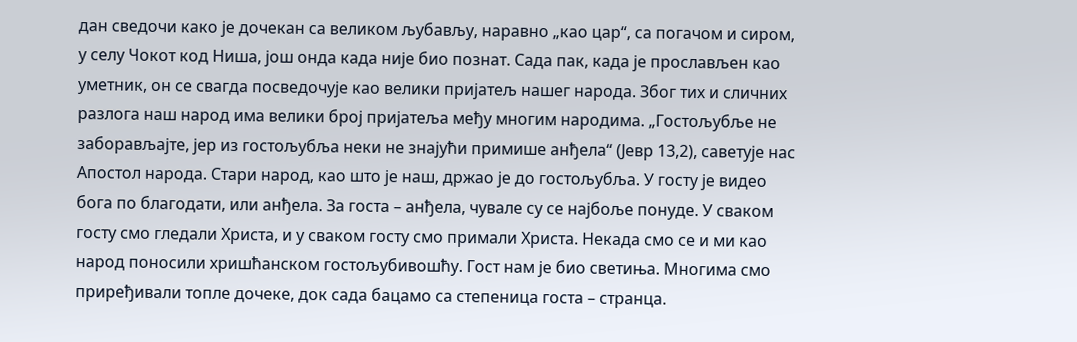дан сведочи како је дочекан са великом љубављу, наравно „као цар“, са погачом и сиром, у селу Чокот код Ниша, још онда када није био познат. Сада пак, када је прослављен као уметник, он се свагда посведочује као велики пријатељ нашег народа. Због тих и сличних разлога наш народ има велики број пријатеља међу многим народима. „Гостољубље не заборављајте, јер из гостољубља неки не знајући примише анђела“ (Јевр 13,2), саветује нас Апостол народа. Стари народ, као што је наш, држао је до гостољубља. У госту је видео бога по благодати, или анђела. За госта – анђела, чувале су се најбоље понуде. У сваком госту смо гледали Христа, и у сваком госту смо примали Христа. Некада смо се и ми као народ поносили хришћанском гостољубивошћу. Гост нам је био светиња. Многима смо приређивали топле дочеке, док сада бацамо са степеница госта – странца.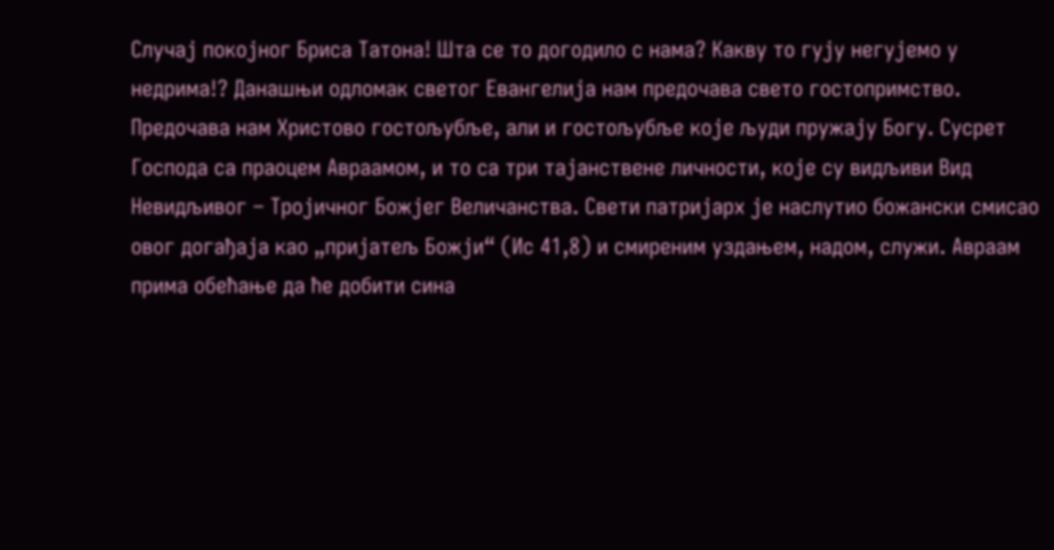Случај покојног Бриса Татона! Шта се то догодило с нама? Какву то гују негујемо у недрима!? Данашњи одломак светог Евангелија нам предочава свето гостопримство. Предочава нам Христово гостољубље, али и гостољубље које људи пружају Богу. Сусрет Господа са праоцем Авраамом, и то са три тајанствене личности, које су видљиви Вид Невидљивог – Тројичног Божјег Величанства. Свети патријарх је наслутио божански смисао овог догађаја као „пријатељ Божји“ (Ис 41,8) и смиреним уздањем, надом, служи. Авраам прима обећање да ће добити сина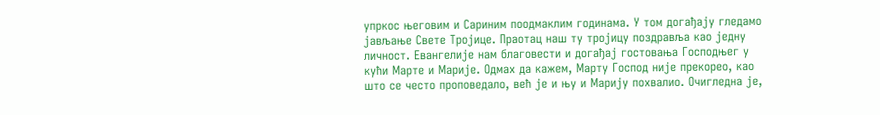упркос његовим и Сариним поодмаклим годинама. У том догађају гледамо јављање Свете Тројице. Праотац наш ту тројицу поздравља као једну личност. Евангелије нам благовести и догађај гостовања Господњег у кући Марте и Марије. Одмах да кажем, Марту Господ није прекорео, као што се често проповедало, већ је и њу и Марију похвалио. Очигледна је,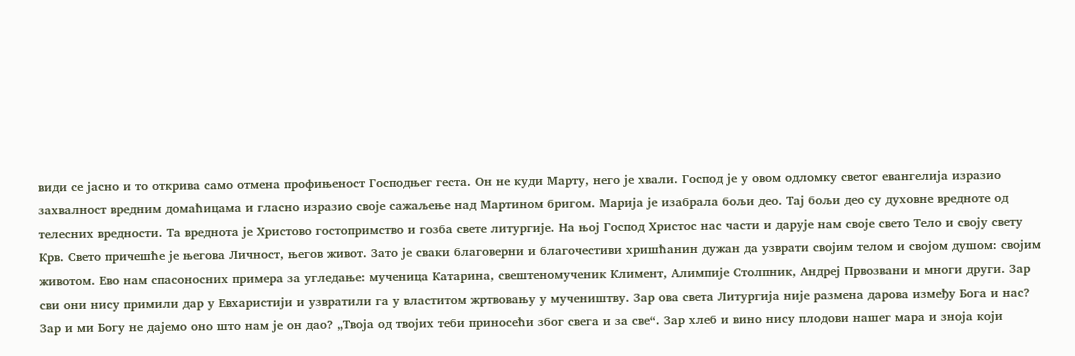види се јасно и то открива само отмена профињеност Господњег геста. Он не куди Марту, него је хвали. Господ је у овом одломку светог евангелија изразио захвалност вредним домаћицама и гласно изразио своје сажаљење над Мартином бригом. Марија је изабрала бољи део. Тај бољи део су духовне вредноте од телесних вредности. Та вреднота је Христово гостопримство и гозба свете литургије. На њој Господ Христос нас части и дарује нам своје свето Тело и своју свету Крв. Свето причешће је његова Личност, његов живот. Зато је сваки благоверни и благочестиви хришћанин дужан да узврати својим телом и својом душом: својим животом. Ево нам спасоносних примера за угледање: мученица Катарина, свештеномученик Климент, Алимпије Столпник, Андреј Првозвани и многи други. Зар сви они нису примили дар у Евхаристији и узвратили га у властитом жртвовању у мучеништву. Зар ова света Литургија није размена дарова између Бога и нас? Зар и ми Богу не дајемо оно што нам је он дао? „Твоја од твојих теби приносећи због свега и за све“. Зар хлеб и вино нису плодови нашег мара и зноја који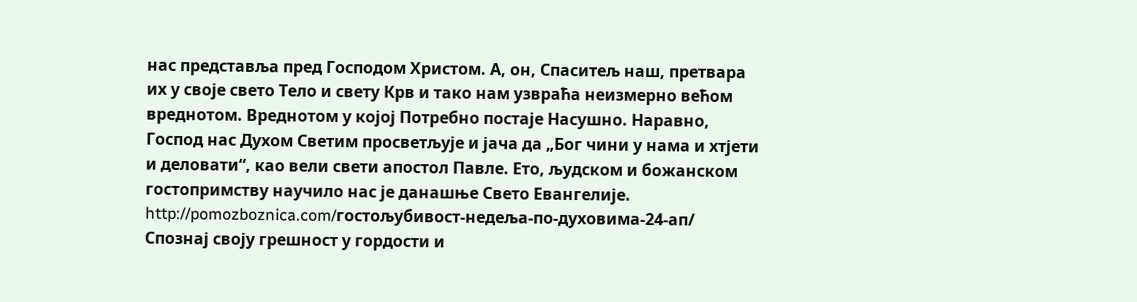нас представља пред Господом Христом. А, он, Спаситељ наш, претвара их у своје свето Тело и свету Крв и тако нам узвраћа неизмерно већом вреднотом. Вреднотом у којој Потребно постаје Насушно. Наравно, Господ нас Духом Светим просветљује и јача да „Бог чини у нама и хтјети и деловати“, као вели свети апостол Павле. Ето, људском и божанском гостопримству научило нас је данашње Свето Евангелије. http://pomozboznica.com/гостољубивост-недеља-по-духовима-24-ап/ Спознај своју грешност у гордости и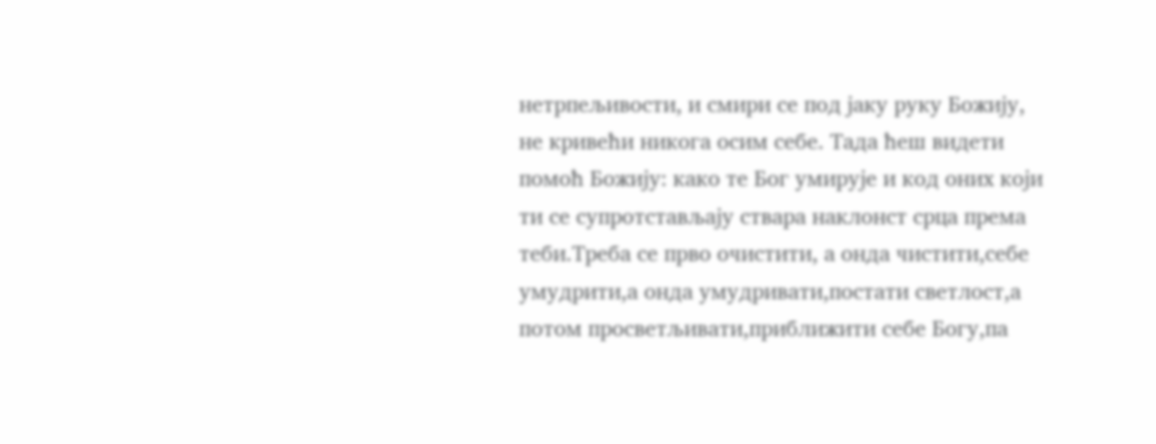нетрпељивости, и смири се под јаку руку Божију, не кривећи никога осим себе. Тада ћеш видети помоћ Божију: како те Бог умирује и код оних који ти се супротстављају ствара наклонст срца према теби.Треба се прво очистити, а онда чистити,себе умудрити,а онда умудривати,постати светлост,а потом просветљивати,приближити себе Богу,па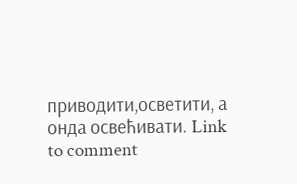приводити,осветити, а онда освећивати. Link to comment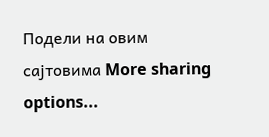Подели на овим сајтовима More sharing options...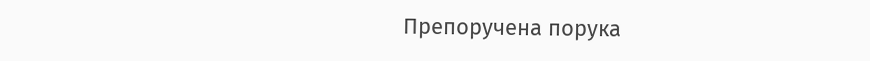Препоручена порука